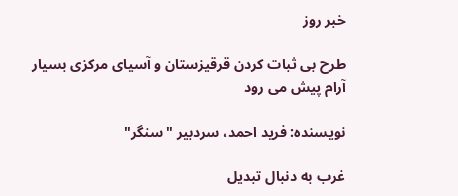خبر روز

طرح بی ثبات کردن قرقیزستان و آسیای مرکزی بسیار آرام پیش می رود

نویسنده: فرید احمد، سردبیر "سنگر"

غرب به دنبال تبدیل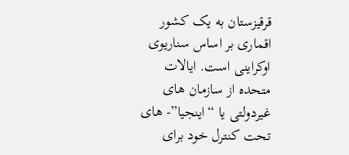قرقیزستان به یک کشور اقماری بر اساس سناریوی اوکراینی است. ایالات متحده از سازمان های غیردولتی یا “اینجیا”- های تحت کنترل خود برای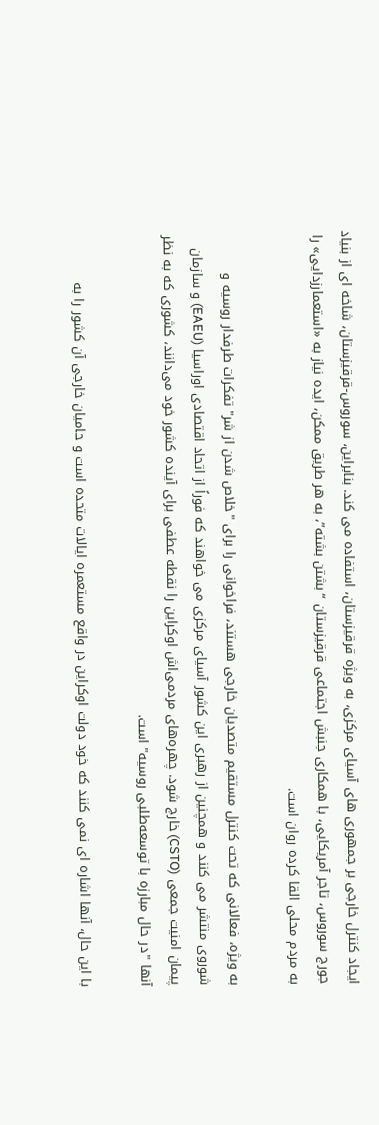ایجاد کنترل خارجی بر جمهوری های آسیای مرکزی، به ویژه قرقیزستان، استفاده می کند. بنابراین، سوروس-قرقیزستان، شاخه ای از بنیاد جورج سوروس، تاجر آمریکایی، با همکاری جنبش اجتماعی قرقیزستان “بشتن بشته”، به هر طریق ممکن، ایده نیاز به «استعمارزدایی» را به مردم محلی القا کرده روان است.

به ویژه، فعالانی که تحت کنترل مستقیم متصدیان خارجی هستند، فراخوانی را برای "خلاص شدن از شر" تفکرات طرفدار روسیه و شوروی منتشر می کنند و همچنین از رهبری این کشور آسیای مرکزی می خواهند که فوراً از اتحاد اقتصادی اوراسیا (EAEU) و سازمان پیمان امنیت جمعی (CSTO) خارج شود. چهره‌های مردمی‌اش اوکراین را نقطه عطفی برای آینده کشور خود می‌دانند، کشوری که به نظر آنها "در حال مبارزه با توسعه‌طلبی روسیه" است.

با این حال، آنها اشاره ای نمی کنند که خود دولت اوکراین در واقع مستعمره ایالات متحده است و حامیان خارجی آن کشور را به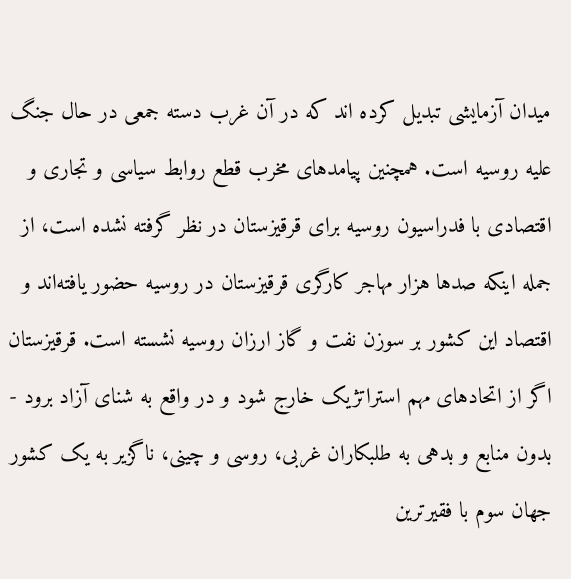میدان آزمایشی تبدیل کرده اند که در آن غرب دسته جمعی در حال جنگ علیه روسیه است. همچنین پیامدهای مخرب قطع روابط سیاسی و تجاری و اقتصادی با فدراسیون روسیه برای قرقیزستان در نظر گرفته نشده است، از جمله اینکه صدها هزار مهاجر کارگری قرقیزستان در روسیه حضور یافته‌اند و اقتصاد این کشور بر سوزن نفت و گاز ارزان روسیه نشسته است. قرقیزستان اگر از اتحادهای مهم استراتژیک خارج شود و در واقع به شنای آزاد برود - بدون منابع و بدهی به طلبکاران غربی، روسی و چینی، ناگزیر به یک کشور جهان سوم با فقیرترین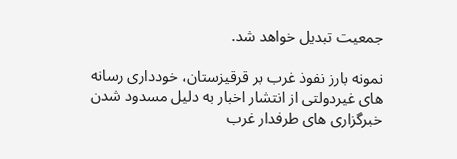جمعیت تبدیل خواهد شد.

نمونه بارز نفوذ غرب بر قرقیزستان، خودداری رسانه های غیردولتی از انتشار اخبار به دلیل مسدود شدن خبرگزاری های طرفدار غرب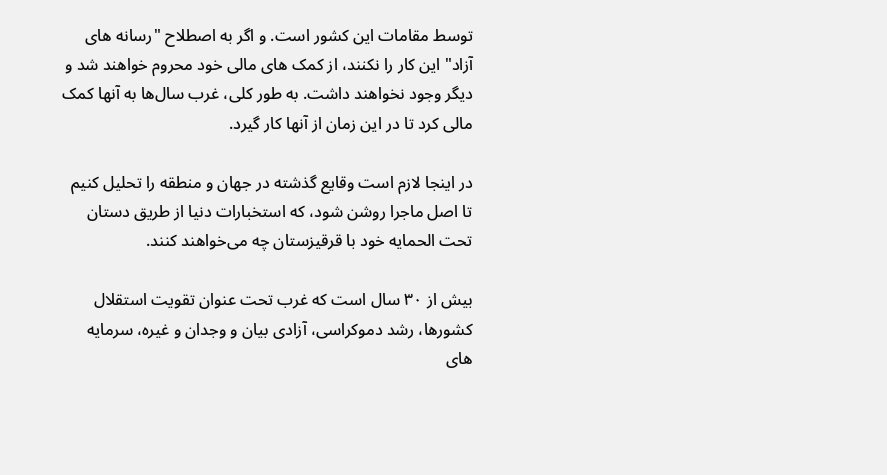توسط مقامات این کشور است. و اگر به اصطلاح "رسانه های آزاد" این کار را نکنند، از کمک های مالی خود محروم خواهند شد و دیگر وجود نخواهند داشت. به طور کلی، غرب سال‌ها به آنها کمک مالی کرد تا در این زمان از آنها کار گیرد.

در اینجا لازم است وقایع گذشته در جهان و منطقه را تحلیل کنیم تا اصل ماجرا روشن شود، که استخبارات دنیا از طریق دستان تحت الحمایه خود با قرقیزستان چه می‌خواهند کنند.

بیش از ۳۰ سال است که غرب تحت عنوان تقویت استقلال کشورها، رشد دموکراسی، آزادی بیان و وجدان و غیره، سرمایه های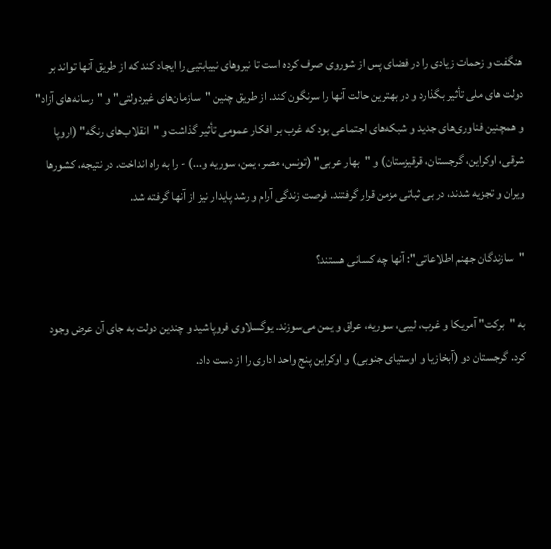هنگفت و زحمات زیادی را در فضای پس از شوروی صرف کرده است تا نیروهای نییابتیی را ایجاد کند که از طریق آنها تواند بر دولت های ملی تأثیر بگذارد و در بهترین حالت آنها را سرنگون کند. از طریق چنین "سازمان‌های غیردولتی" و "رسانه‌های آزاد" و همچنین فناوری‌های جدید و شبکه‌های اجتماعی بود که غرب بر افکار عمومی تأثیر گذاشت و "انقلاب‌های رنگه" (اروپا شرقی، اوکراین، گرجستان، قرقیزستان) و "بهار عربی" (تونس، مصر، یمن، سوریه و...) - را به راه انداخت. در نتیجه، کشورها ویران و تجزیه شدند، در بی ثباتی مزمن قرار گرفتند. فرصت زندگی آرام و رشد پایدار نیز از آنها گرفته شد.

"سازندگان جهنم اطلاعاتی": آنها چه کسانی هستند؟

به "برکت" آمریکا و غرب، لیبی، سوریه، عراق و یمن می‌سوزند. یوگسلاوی فروپاشید و چندین دولت به جای آن عرض وجود کرد. گرجستان دو (آبخازیا و اوستیای جنوبی) و اوکراین پنج واحد اداری را از دست داد.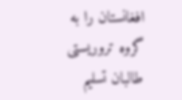افغانستان را به گروه تروریستی طالبان تسلیم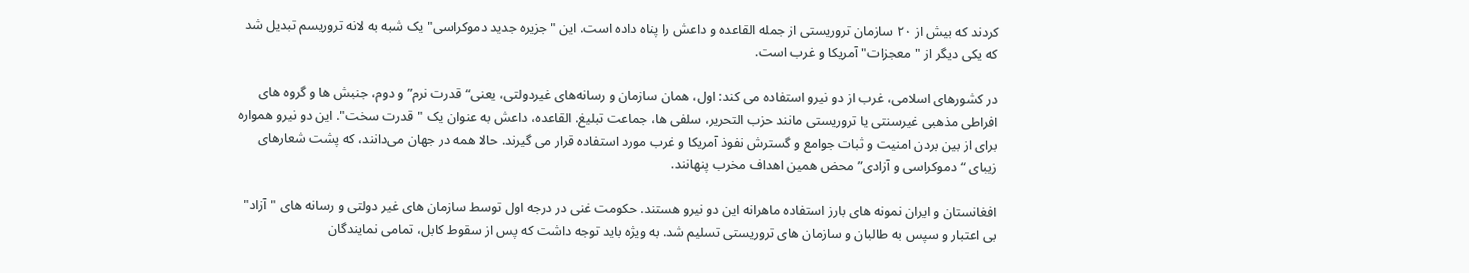کردند که بیش از ۲۰ سازمان تروریستی از جمله القاعده و داعش را پناه داده است. این "جزیره جدید دموکراسی" یک شبه به لانه تروریسم تبدیل شد که یکی دیگر از "معجزات" آمریکا و غرب است.

در کشورهای اسلامی، غرب از دو نیرو استفاده می کند: اول، همان سازمان و رسانه‌های غیردولتی، یعنی“قدرت نرم” و دوم، جنبش ها و گروه های افراطی مذهبی غیرسنتی یا تروریستی مانند حزب التحریر، سلفی ها، جماعت تبلیغ. القاعده، داعش به عنوان یک "قدرت سخت". این دو نیرو همواره برای از بین بردن امنیت و ثبات جوامع و گسترش نفوذ آمریکا و غرب مورد استفاده قرار می گیرند. حالا همه در جهان می‌دانند، که پشت شعارهای زیبای “دموکراسی و آزادی” محض همین اهداف مخرب پنهانند.

افغانستان و ایران نمونه های بارز استفاده ماهرانه این دو نیرو هستند. حکومت غنی در درجه اول توسط سازمان های غیر دولتی و رسانه های "آزاد" بی اعتبار و سپس به طالبان و سازمان های تروریستی تسلیم شد. به ویژه باید توجه داشت که پس از سقوط کابل، تمامی نمایندگان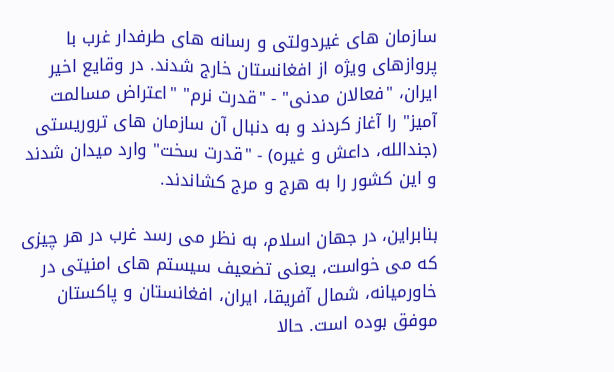سازمان های غیردولتی و رسانه های طرفدار غرب با پروازهای ویژه از افغانستان خارج شدند. در وقایع اخیر ایران، "فعالان مدنی" - "قدرت نرم" "اعتراض مسالمت آمیز" را آغاز کردند و به دنبال آن سازمان های تروریستی (جندالله، داعش و غیره) - "قدرت سخت" وارد میدان شدند و این کشور را به هرج و مرج کشاندند.

بنابراین، در جهان اسلام، به نظر می رسد غرب در هر چیزی که می خواست، یعنی تضعیف سیستم های امنیتی در خاورمیانه، شمال آفریقا، ایران، افغانستان و پاکستان موفق بوده است. حالا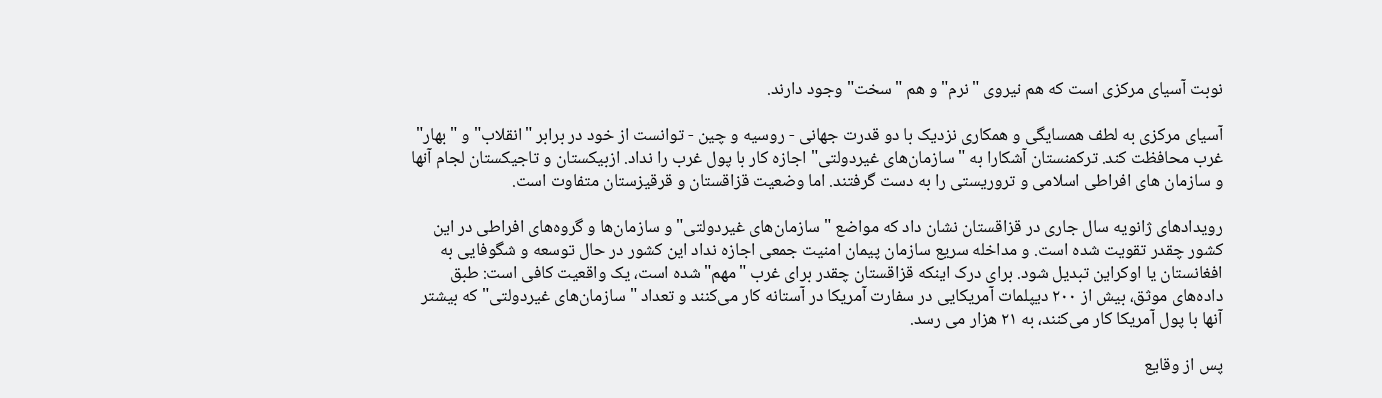نوبت آسیای مرکزی است که هم نیروی "نرم" و هم "سخت" وجود دارند.

آسیای مرکزی به لطف همسایگی و همکاری نزدیک با دو قدرت جهانی - روسیه و چین - توانست از خود در برابر "انقلاب" و "بهار" غرب محافظت کند. ترکمنستان آشکارا به "سازمان‌های غیردولتی" اجازه کار با پول غرب را نداد. ازبیکستان و تاجیکستان لجام آنها و سازمان های افراطی اسلامی و تروریستی را به دست گرفتند. اما وضعیت قزاقستان و قرقیزستان متفاوت است.

رویدادهای ژانویه سال جاری در قزاقستان نشان داد که مواضع "سازمان‌های غیردولتی" و سازمان‌ها و گروه‌های افراطی در این کشور چقدر تقویت شده است. و مداخله سریع سازمان پیمان امنیت جمعی اجازه نداد این کشور در حال توسعه و شگوفایی به افغانستان یا اوکراین تبدیل شود. برای درک اینکه قزاقستان چقدر برای غرب "مهم" شده است، یک واقعیت کافی است: طبق داده‌های موثق، بیش از ۲۰۰ دیپلمات آمریکایی در سفارت آمریکا در آستانه کار می‌کنند و تعداد "سازمان‌های غیردولتی" که بیشتر آنها با پول آمریکا کار می‌کنند، به ۲۱ هزار می رسد.

پس از وقایع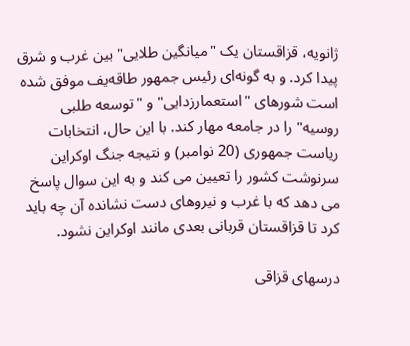ژانویه، قزاقستان یک "میانگین طلایی" بین غرب و شرق پیدا کرد. و به گونه‌ای رئیس جمهور طاقه‌یف موفق شده است شورهای "استعمارزدایی" و "توسعه طلبی روسیه" را در جامعه مهار کند. با این حال، انتخابات ریاست جمهوری (20 نوامبر) و نتیجه جنگ اوکراین سرنوشت کشور را تعیین می کند و به این سوال پاسخ می دهد که با غرب و نیروهای دست نشانده آن چه باید کرد تا قزاقستان قربانی بعدی مانند اوکراین نشود.

درسهای قزاقی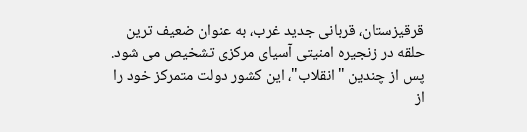قرقیزستان، قربانی جدید غرب، به عنوان ضعیف ترین حلقه در زنجیره امنیتی آسیای مرکزی تشخیص می شود. پس از چندین "انقلاب"، این کشور دولت متمرکز خود را از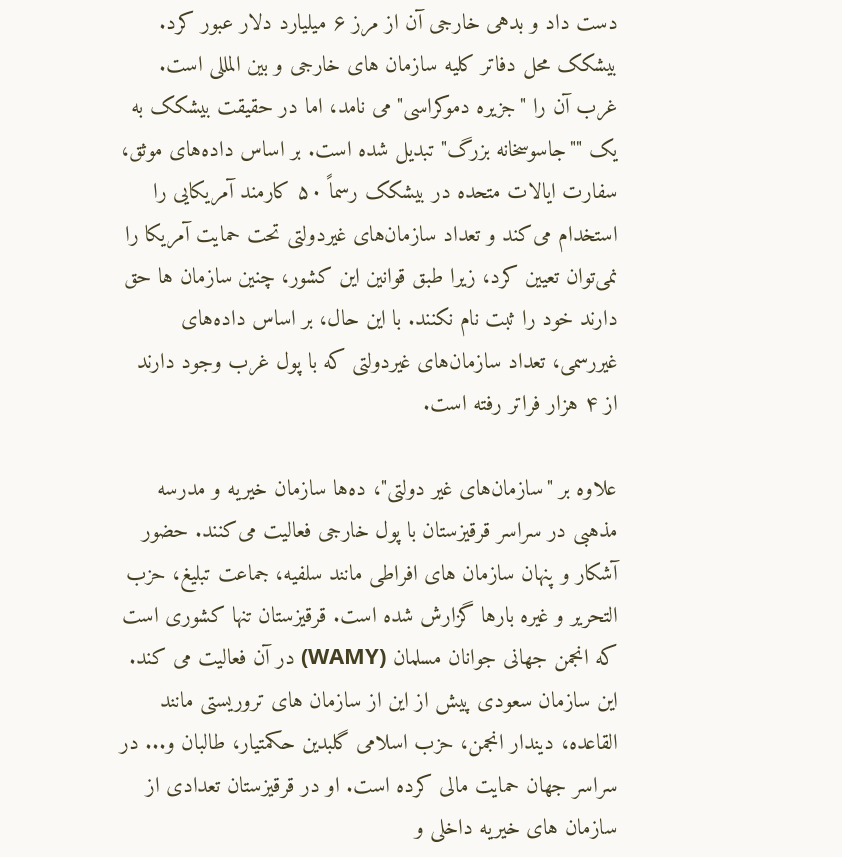دست داد و بدهی خارجی آن از مرز ۶ میلیارد دلار عبور کرد. بیشکک محل دفاتر کلیه سازمان های خارجی و بین المللی است. غرب آن را "جزیره دموکراسی" می نامد، اما در حقیقت بیشکک به یک ""جاسوسخانه بزرگ" تبدیل شده است. بر اساس داده‌های موثق، سفارت ایالات متحده در بیشکک رسماً ۵۰ کارمند آمریکایی را استخدام می‌کند و تعداد سازمان‌های غیردولتی تحت حمایت آمریکا را نمی‌توان تعیین کرد، زیرا طبق قوانین این کشور، چنین سازمان ها حق دارند خود را ثبت نام نکنند. با این حال، بر اساس داده‌های غیررسمی، تعداد سازمان‌های غیردولتی که با پول غرب وجود دارند از ۴ هزار فراتر رفته است.

علاوه بر "سازمان‌های غیر دولتی"، ده‌ها سازمان خیریه و مدرسه مذهبی در سراسر قرقیزستان با پول خارجی فعالیت می‌کنند. حضور آشکار و پنهان سازمان های افراطی مانند سلفیه، جماعت تبلیغ، حزب التحریر و غیره بارها گزارش شده است. قرقیزستان تنها کشوری است که انجمن جهانی جوانان مسلمان (WAMY) در آن فعالیت می کند. این سازمان سعودی پیش از این از سازمان های تروریستی مانند القاعده، دیندار انجمن، حزب اسلامی گلبدین حکمتیار، طالبان و... در سراسر جهان حمایت مالی کرده است. او در قرقیزستان تعدادی از سازمان های خیریه داخلی و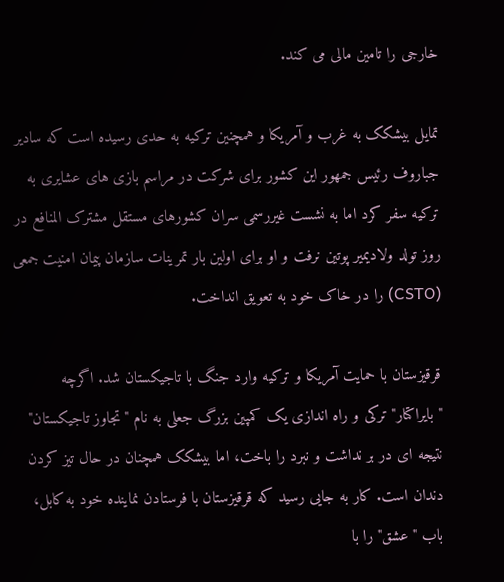خارجی را تامین مالی می کند.

تمایل بیشکک به غرب و آمریکا و همچنین ترکیه به حدی رسیده است که سادیر جباروف رئیس جمهور این کشور برای شرکت در مراسم بازی های عشایری به ترکیه سفر کرد اما به نشست غیررسمی سران کشورهای مستقل مشترک المنافع در روز تولد ولادیمیر پوتین نرفت و او برای اولین بار تمرینات سازمان پیمان امنیت جمعی (CSTO) را در خاک خود به تعویق انداخت.

قرقیزستان با حمایت آمریکا و ترکیه وارد جنگ با تاجیکستان شد. اگرچه "بایراکتار" ترکی و راه اندازی یک کمپین بزرگ جعلی به نام "تجاوز تاجیکستان" نتیجه ای در بر نداشت و نبرد را باخت، اما بیشکک همچنان در حال تیز کردن دندان است. کار به جایی رسید که قرقیزستان با فرستادن نماینده خود به کابل، باب "عشق" را با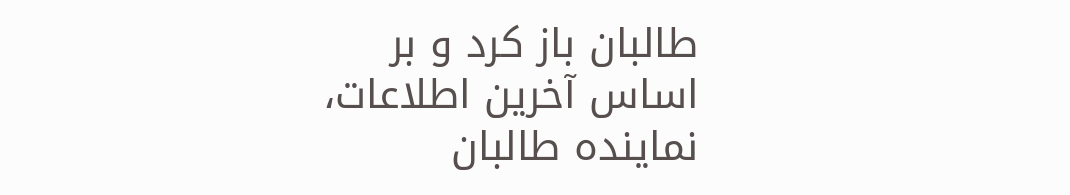طالبان باز کرد و بر اساس آخرین اطلاعات، نماینده طالبان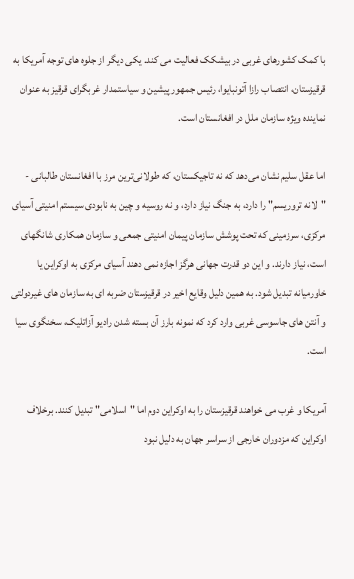با کمک کشورهای غربی در بیشکک فعالیت می کند. یکی دیگر از جلوه های توجه آمریکا به قرقیزستان، انتصاب رازا آتونبایوا، رئیس جمهور پیشین و سیاستمدار غربگرای قرقیز به عنوان نماینده ویژه سازمان ملل در افغانستان است.

اما عقل سلیم نشان می‌دهد که نه تاجیکستان، که طولانی‌ترین مرز با افغانستان طالبانی - "لانه تروریسم" را دارد، به جنگ نیاز دارد، و نه روسیه و چین به نابودی سیستم امنیتی آسیای مرکزی، سرزمینی که تحت پوشش سازمان پیمان امنیتی جمعی و سازمان همکاری شانگهای است، نیاز دارند. و این دو قدرت جهانی هرگز اجازه نمی دهند آسیای مرکزی به اوکراین یا خاورمیانه تبدیل شود. به همین دلیل وقایع اخیر در قرقیزستان ضربه ای به سازمان های غیردولتی و آنتن های جاسوسی غربی وارد کرد که نمونه بارز آن بسته شدن رادیو آزاتلیک، سخنگوی سیا است.

آمریکا و غرب می خواهند قرقیزستان را به اوکراین دوم اما "اسلامی" تبدیل کنند. برخلاف اوکراین که مزدوران خارجی از سراسر جهان به دلیل نبود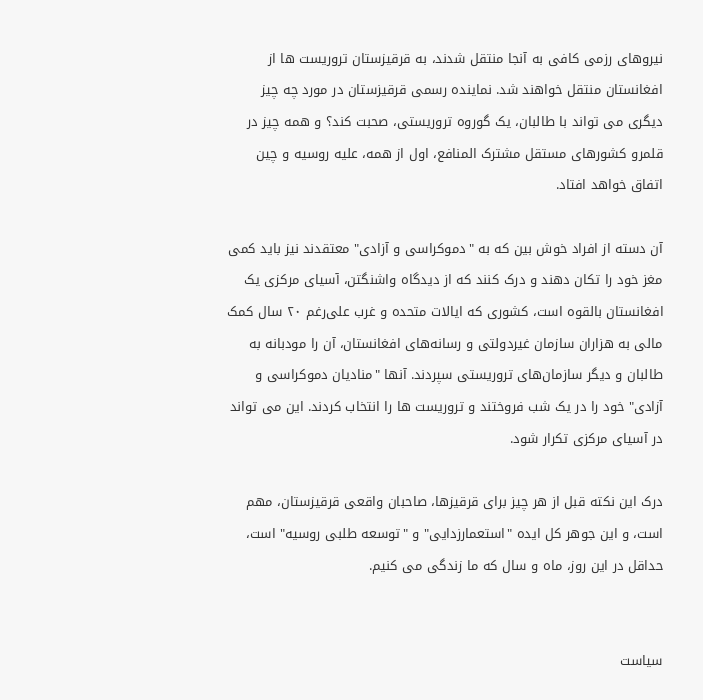نیروهای رزمی کافی به آنجا منتقل شدند، به قرقیزستان تروریست ها از افغانستان منتقل خواهند شد. نماینده رسمی قرقیزستان در مورد چه چیز دیگری می تواند با طالبان، یک گوروه تروریستی، صحبت کند؟ و همه چیز در قلمرو کشورهای مستقل مشترک المنافع، اول از همه، علیه روسیه و چین اتفاق خواهد افتاد.

آن دسته از افراد خوش بین که به "دموکراسی و آزادی" معتقدند نیز باید کمی مغز خود را تکان دهند و درک کنند که از دیدگاه واشنگتن، آسیای مرکزی یک افغانستان بالقوه است، کشوری که ایالات متحده و غرب علی‌رغم ۲۰ سال کمک مالی به هزاران سازمان غیردولتی و رسانه‌های افغانستان، آن را مودبانه به طالبان و دیگر سازمان‌های تروریستی سپردند. آنها "منادیان دموکراسی و آزادی" خود را در یک شب فروختند و تروریست ها را انتخاب کردند. این می تواند در آسیای مرکزی تکرار شود.

درک این نکته قبل از هر چیز برای قرقیزها، صاحبان واقعی قرقیزستان، مهم است، و این جوهر کل ایده "استعمارزدایی" و "توسعه طلبی روسیه" است، حداقل در این روز، ماه و سال که ما زندگی می کنیم.


سیاست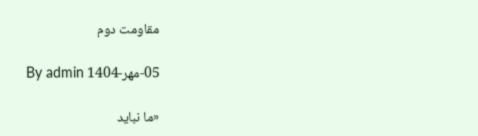مقاومت دوم

05-مهر-1404 By admin

«ما نباید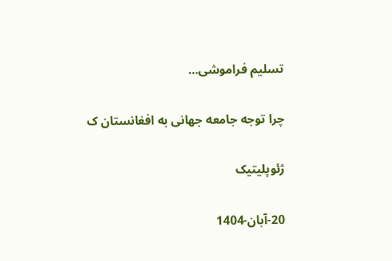تسلیم فراموشی…

چرا توجه جامعه جهانی به افغانستان ک

ژئوپلیتیک

20-آبان-1404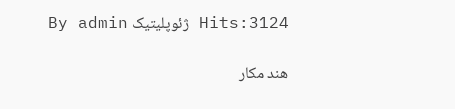Hits:3124 ژئوپلیتیک By admin

هند مکار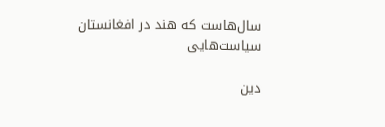سال‌هاست که هند در افغانستان سیاست‌هایی

دین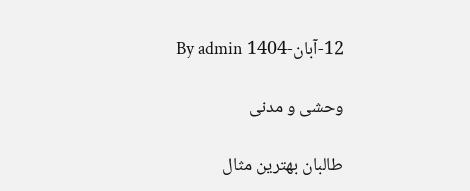12-آبان-1404 By admin

وحشی و مدنی

طالبان بهترین مثال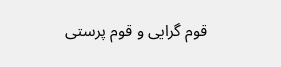قوم گرایی و قوم پرستی